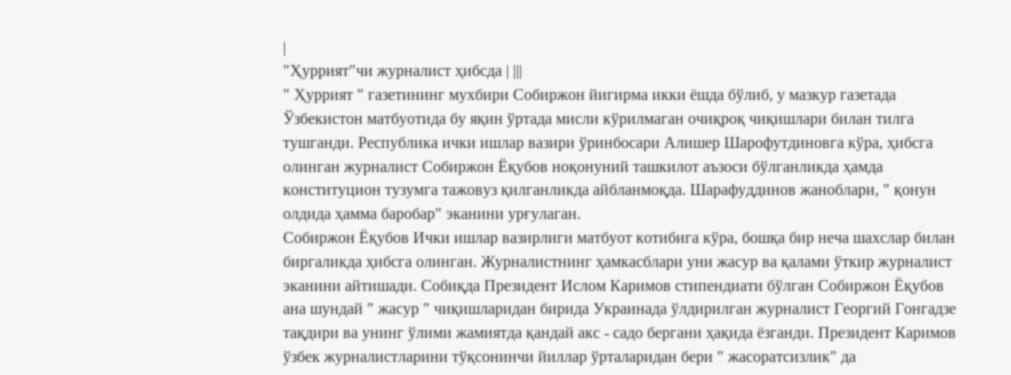|
"Ҳуррият"чи журналист ҳибсда | |||
" Ҳуррият " газетининг мухбири Собиржон йигирма икки ёшда бўлиб, у мазкур газетада Ўзбекистон матбуотида бу яқин ўртада мисли кўрилмаган очиқроқ чиқишлари билан тилга тушганди. Республика ички ишлар вазири ўринбосари Алишер Шарофутдиновга кўра, ҳибсга олинган журналист Собиржон Ёқубов ноқонуний ташкилот аъзоси бўлганликда ҳамда конституцион тузумга тажовуз қилганликда айбланмоқда. Шарафуддинов жаноблари, " қонун олдида ҳамма баробар" эканини урғулаган.
Собиржон Ёқубов Ички ишлар вазирлиги матбуот котибига кўра, бошқа бир неча шахслар билан биргаликда ҳибсга олинган. Журналистнинг ҳамкасблари уни жасур ва қалами ўткир журналист эканини айтишади. Собиқда Президент Ислом Каримов стипендиати бўлган Собиржон Ёқубов ана шундай " жасур " чиқишларидан бирида Украинада ўлдирилган журналист Георгий Гонгадзе тақдири ва унинг ўлими жамиятда қандай акс - садо бергани ҳақида ёзганди. Президент Каримов ўзбек журналистларини тўқсонинчи йиллар ўрталаридан бери " жасоратсизлик" да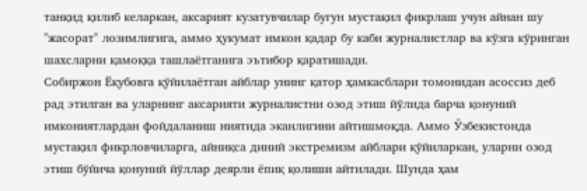танқид қилиб келаркан, аксарият кузатувчилар бугун мустақил фикрлаш учун айнан шу "жасорат" лозимлигига, аммо ҳукумат имкон қадар бу каби журналистлар ва кўзга кўринган шахсларни қамоққа ташлаётганига эътибор қаратишади.
Собиржон Ёқубовга қўйилаётган айблар унинг қатор ҳамкасблари томонидан асоссиз деб рад этилган ва уларнинг аксарияти журналистни озод этиш йўлида барча қонуний имкониятлардан фойдаланиш ниятида эканлигини айтишмоқда. Аммо Ўзбекистонда мустақил фикрловчиларга, айниқса диний экстремизм айблари қўйиларкан, уларни озод этиш бўйича қонуний йўллар деярли ёпиқ қолиши айтилади. Шунда ҳам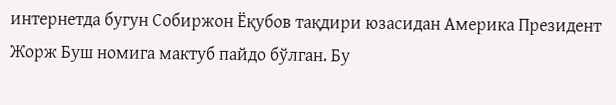интернетда бугун Собиржон Ёқубов тақдири юзасидан Америка Президент Жорж Буш номига мактуб пайдо бўлган. Бу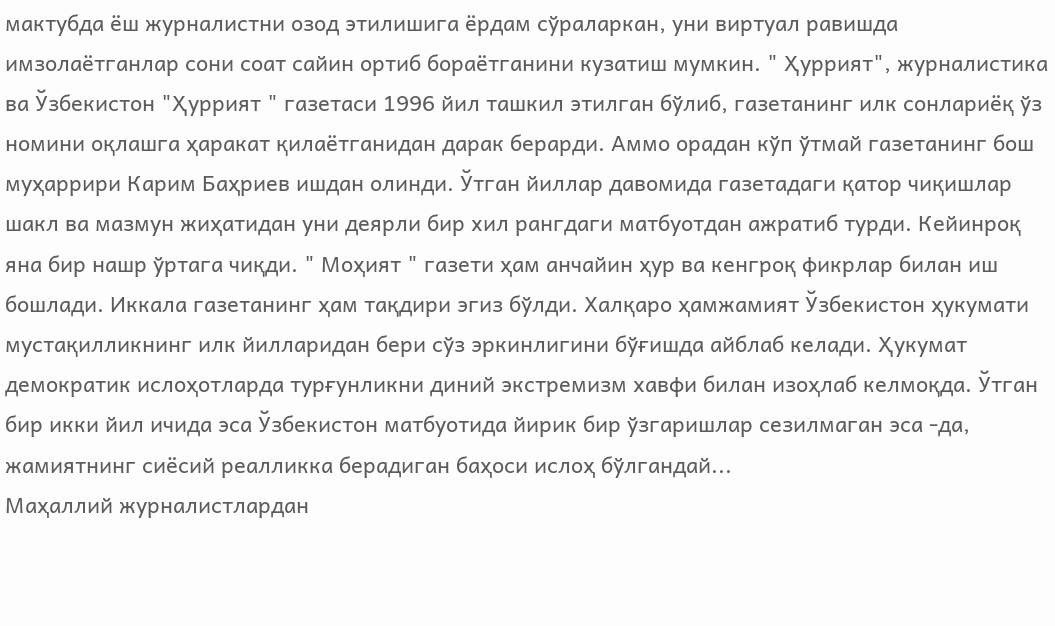мактубда ёш журналистни озод этилишига ёрдам сўраларкан, уни виртуал равишда имзолаётганлар сони соат сайин ортиб бораётганини кузатиш мумкин. " Ҳуррият", журналистика ва Ўзбекистон "Ҳуррият " газетаси 1996 йил ташкил этилган бўлиб, газетанинг илк сонлариёқ ўз номини оқлашга ҳаракат қилаётганидан дарак берарди. Аммо орадан кўп ўтмай газетанинг бош муҳаррири Карим Баҳриев ишдан олинди. Ўтган йиллар давомида газетадаги қатор чиқишлар шакл ва мазмун жиҳатидан уни деярли бир хил рангдаги матбуотдан ажратиб турди. Кейинроқ яна бир нашр ўртага чиқди. " Моҳият " газети ҳам анчайин ҳур ва кенгроқ фикрлар билан иш бошлади. Иккала газетанинг ҳам тақдири эгиз бўлди. Халқаро ҳамжамият Ўзбекистон ҳукумати мустақилликнинг илк йилларидан бери сўз эркинлигини бўғишда айблаб келади. Ҳукумат демократик ислоҳотларда турғунликни диний экстремизм хавфи билан изоҳлаб келмоқда. Ўтган бир икки йил ичида эса Ўзбекистон матбуотида йирик бир ўзгаришлар сезилмаган эса -да, жамиятнинг сиёсий реалликка берадиган баҳоси ислоҳ бўлгандай...
Маҳаллий журналистлардан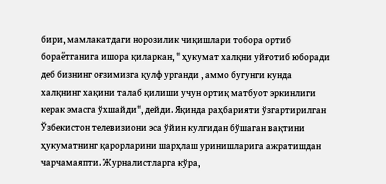бири, мамлакатдаги норозилик чиқишлари тобора ортиб бораётганига ишора қиларкан, " ҳукумат халқни уйғотиб юборади деб бизнинг оғзимизга қулф урганди , аммо бугунги кунда халқнинг хақини талаб қилиши учун ортиқ матбуот эркинлиги керак эмасга ўхшайди", дейди. Яқинда раҳбарияти ўзгартирилган Ўзбекистон телевизиони эса ўйин кулгидан бўшаган вақтини ҳукуматнинг қарорларини шарҳлаш уринишларига ажратишдан чарчамаяпти. Журналистларга кўра,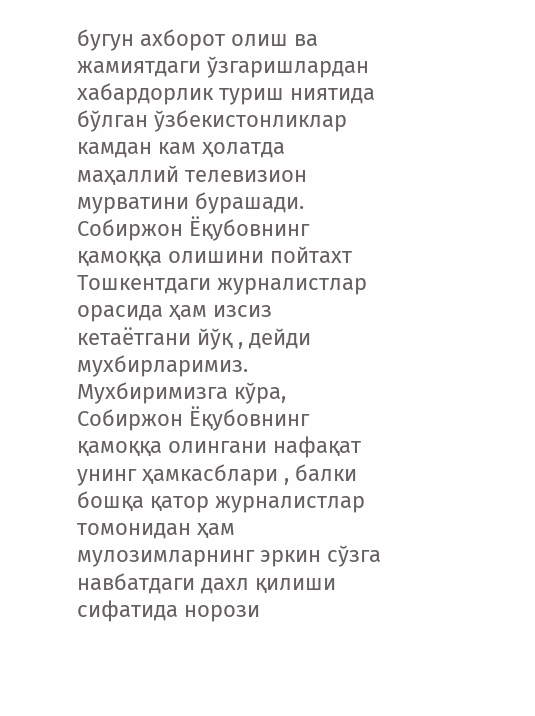бугун ахборот олиш ва жамиятдаги ўзгаришлардан хабардорлик туриш ниятида бўлган ўзбекистонликлар камдан кам ҳолатда маҳаллий телевизион мурватини бурашади. Собиржон Ёқубовнинг қамоққа олишини пойтахт Тошкентдаги журналистлар орасида ҳам изсиз кетаётгани йўқ , дейди мухбирларимиз. Мухбиримизга кўра, Собиржон Ёқубовнинг қамоққа олингани нафақат унинг ҳамкасблари , балки бошқа қатор журналистлар томонидан ҳам мулозимларнинг эркин сўзга навбатдаги дахл қилиши сифатида норози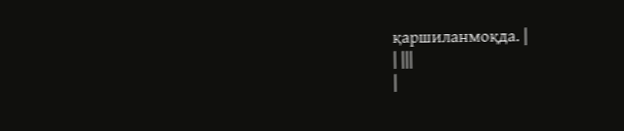қаршиланмоқда. |
| |||
|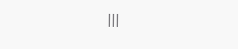|||